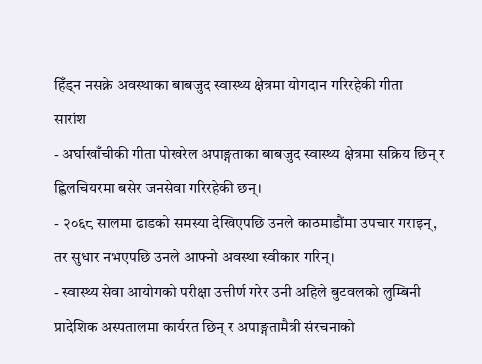हिँड्न नसक्ने अवस्थाका बाबजुद स्वास्थ्य क्षेत्रमा योगदान गरिरहेकी गीता
सारांश
- अर्घाखाँचीकी गीता पोखरेल अपाङ्गताका बाबजुद स्वास्थ्य क्षेत्रमा सक्रिय छिन् र ह्विलचियरमा बसेर जनसेवा गरिरहेकी छन्।
- २०६८ सालमा ढाडको समस्या देखिएपछि उनले काठमाडौंमा उपचार गराइन्, तर सुधार नभएपछि उनले आफ्नो अवस्था स्वीकार गरिन्।
- स्वास्थ्य सेवा आयोगको परीक्षा उत्तीर्ण गरेर उनी अहिले बुटवलको लुम्बिनी प्रादेशिक अस्पतालमा कार्यरत छिन् र अपाङ्गतामैत्री संरचनाको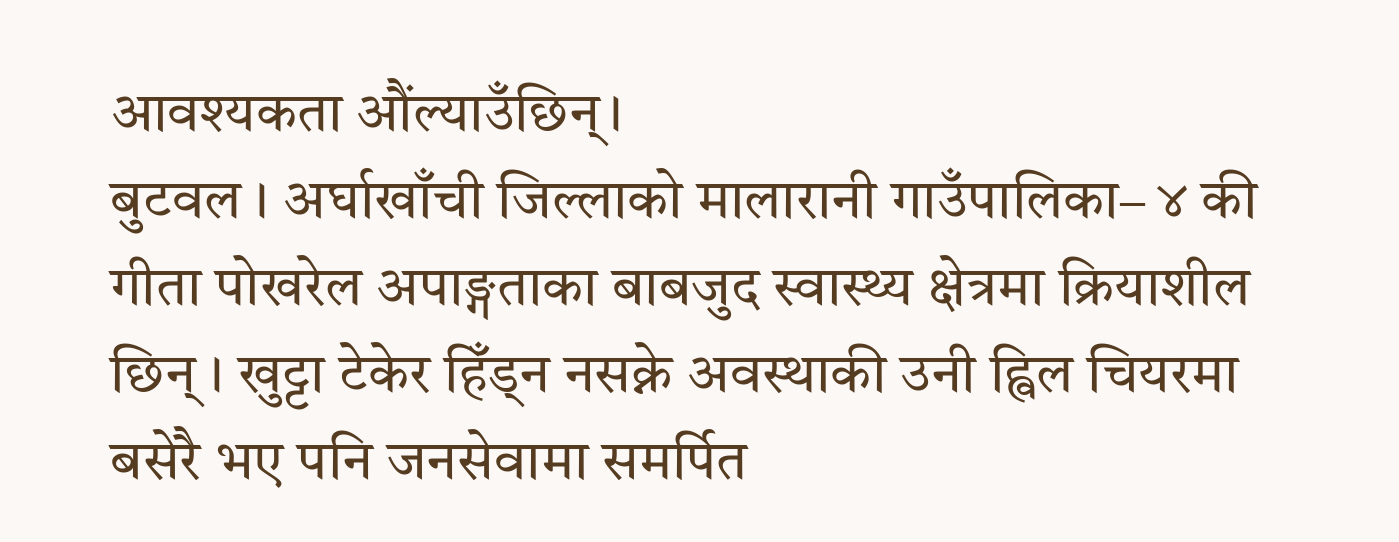आवश्यकता औंल्याउँछिन्।
बुटवल । अर्घाखाँची जिल्लाको मालारानी गाउँपालिका– ४ की गीता पोखरेल अपाङ्गताका बाबजुद स्वास्थ्य क्षेत्रमा क्रियाशील छिन् । खुट्टा टेकेर हिँड्न नसक्ने अवस्थाकी उनी ह्विल चियरमा बसेरै भए पनि जनसेवामा समर्पित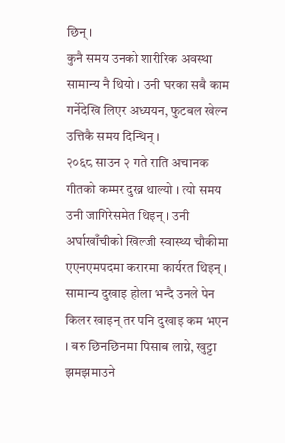छिन् ।
कुनै समय उनको शारीरिक अवस्था सामान्य नै थियो । उनी घरका सबै काम गर्नेदेखि लिएर अध्ययन, फुटबल खेल्न उत्तिकै समय दिन्थिन् ।
२०६८ साउन २ गते राति अचानक गीतको कम्मर दुख्न थाल्यो । त्यो समय उनी जागिरेसमेत थिइन् । उनी अर्घाखाँचीको खिल्जी स्वास्थ्य चौकीमा एएनएमपदमा करारमा कार्यरत थिइन् ।
सामान्य दुखाइ होला भन्दै उनले पेन किलर खाइन् तर पनि दुखाइ कम भएन । बरु छिनछिनमा पिसाब लाग्ने, खुट्टा झमझमाउने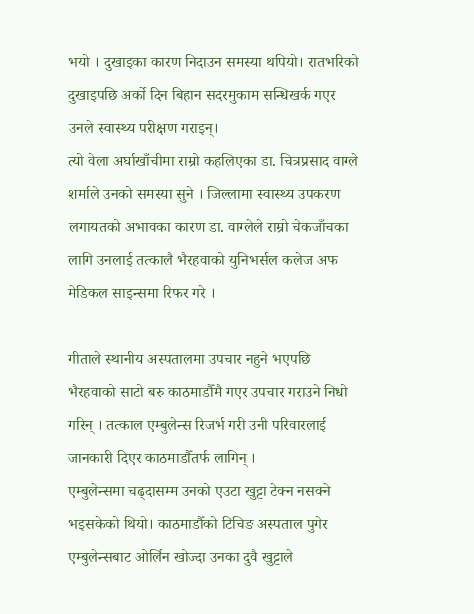भयो । दुखाइका कारण निदाउन समस्या थपियो। रातभरिको दुखाइपछि अर्को दिन बिहान सदरमुकाम सन्धिखर्क गएर उनले स्वास्थ्य परीक्षण गराइन्।
त्यो वेला अर्घाखाँचीमा राम्रो कहलिएका डा. चित्रप्रसाद वाग्ले शर्माले उनको समस्या सुने । जिल्लामा स्वास्थ्य उपकरण लगायतको अभावका कारण डा. वाग्लेले राम्रो चेकजाँचका लागि उनलाई तत्कालै भैरहवाको युनिभर्सल कलेज अफ मेडिकल साइन्समा रिफर गरे ।

गीताले स्थानीय अस्पतालमा उपचार नहुने भएपछि भैरहवाको साटो बरु काठमाडौँमै गएर उपचार गराउने निधो गरिन् । तत्काल एम्बुलेन्स रिजर्भ गरी उनी परिवारलाई जानकारी दिएर काठमाडौँतर्फ लागिन् ।
एम्बुलेन्समा चढ्दासम्म उनको एउटा खुट्टा टेक्न नसक्ने भइसकेको थियो। काठमाडौँको टिचिङ अस्पताल पुगेर एम्बुलेन्सबाट ओर्लिन खोज्दा उनका दुवै खुट्टाले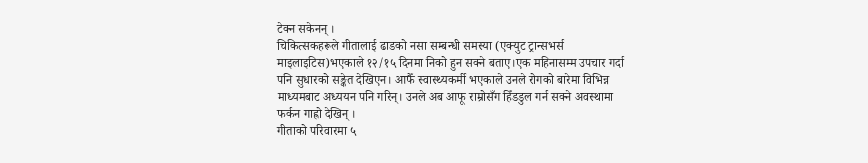टेक्न सकेनन् ।
चिकित्सकहरूले गीतालाई ढाडको नसा सम्बन्धी समस्या (एक्युट ट्रान्सभर्स माइलाइटिस)भएकाले १२/१५ दिनमा निको हुन सक्ने बताए।एक महिनासम्म उपचार गर्दा पनि सुधारको सङ्केत देखिएन। आफैँ स्वास्थ्यकर्मी भएकाले उनले रोगको बारेमा विभिन्न माध्यमबाट अध्ययन पनि गरिन्। उनले अब आफू राम्रोसँग हिँडडुल गर्न सक्ने अवस्थामा फर्कन गाह्रो देखिन् ।
गीताको परिवारमा ५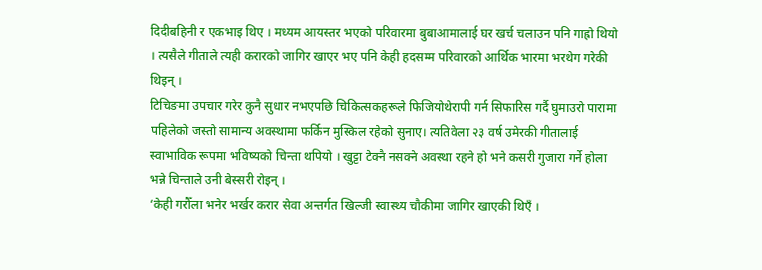दिदीबहिनी र एकभाइ थिए । मध्यम आयस्तर भएको परिवारमा बुबाआमालाई घर खर्च चलाउन पनि गाह्रो थियो । त्यसैले गीताले त्यही करारको जागिर खाएर भए पनि केही हदसम्म परिवारको आर्थिक भारमा भरथेग गरेकी थिइन् ।
टिचिङमा उपचार गरेर कुनै सुधार नभएपछि चिकित्सकहरूले फिजियोथेरापी गर्न सिफारिस गर्दै घुमाउरो पारामा पहिलेको जस्तो सामान्य अवस्थामा फर्किन मुस्किल रहेको सुनाए। त्यतिवेला २३ वर्ष उमेरकी गीतालाई स्वाभाविक रूपमा भविष्यको चिन्ता थपियो । खुट्टा टेक्नै नसक्ने अवस्था रहने हो भने कसरी गुजारा गर्ने होला भन्ने चिन्ताले उनी बेस्सरी रोइन् ।
‘केही गरौँला भनेर भर्खर करार सेवा अन्तर्गत खिल्जी स्वास्थ्य चौकीमा जागिर खाएकी थिएँ ।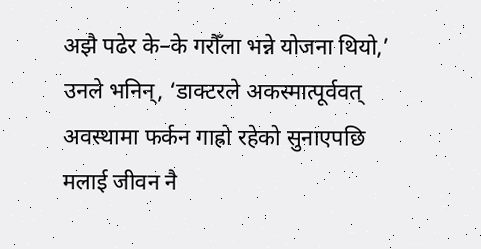अझै पढेर के–के गरौँला भन्ने योजना थियो,’ उनले भनिन्, ‘डाक्टरले अकस्मात्पूर्ववत् अवस्थामा फर्कन गाह्रो रहेको सुनाएपछि मलाई जीवन नै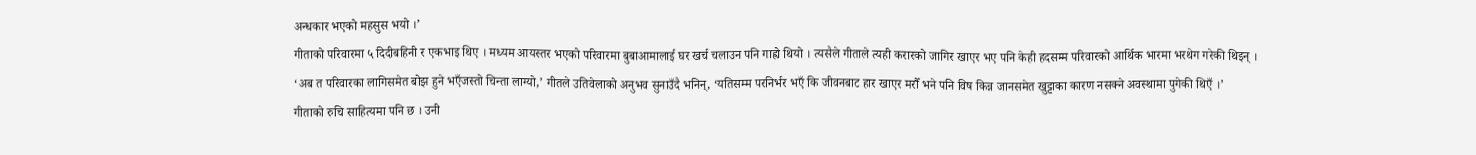अन्धकार भएको महसुस भयो ।’
गीताको परिवारमा ५ दिदीबहिनी र एकभाइ थिए । मध्यम आयस्तर भएको परिवारमा बुबाआमालाई घर खर्च चलाउन पनि गाह्रो थियो । त्यसैले गीताले त्यही करारको जागिर खाएर भए पनि केही हदसम्म परिवारको आर्थिक भारमा भरथेग गरेकी थिइन् ।
‘अब त परिवारका लागिसमेत बोझ हुने भएँजस्तो चिन्ता लाग्यो,’ गीतले उतिवेलाको अनुभव सुनाउँदै भनिन्, ‘यतिसम्म परनिर्भर भएँ कि जीवनबाट हार खाएर मरौँ भने पनि विष किन्न जानसमेत खुट्टाका कारण नसक्ने अवस्थामा पुगेकी थिएँ ।’
गीताको रुचि साहित्यमा पनि छ । उनी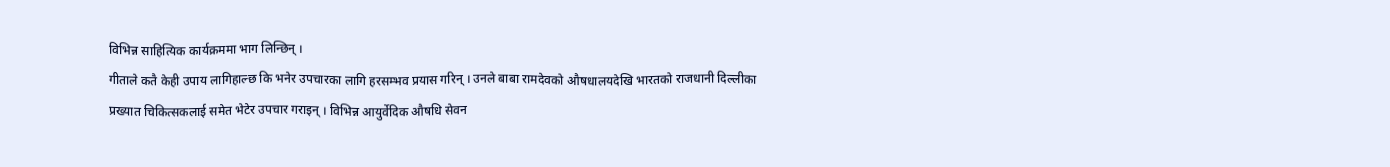विभिन्न साहित्यिक कार्यक्रममा भाग लिन्छिन् ।
गीताले कतै केही उपाय लागिहाल्छ कि भनेर उपचारका लागि हरसम्भव प्रयास गरिन् । उनले बाबा रामदेवको औषधालयदेखि भारतको राजधानी दिल्लीका प्रख्यात चिकित्सकलाई समेत भेटेर उपचार गराइन् । विभिन्न आयुर्वेदिक औषधि सेवन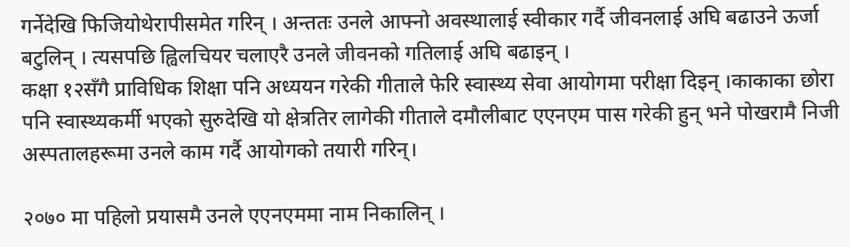गर्नेदेखि फिजियोथेरापीसमेत गरिन् । अन्ततः उनले आफ्नो अवस्थालाई स्वीकार गर्दै जीवनलाई अघि बढाउने ऊर्जा बटुलिन् । त्यसपछि ह्विलचियर चलाएरै उनले जीवनको गतिलाई अघि बढाइन् ।
कक्षा १२सँगै प्राविधिक शिक्षा पनि अध्ययन गरेकी गीताले फेरि स्वास्थ्य सेवा आयोगमा परीक्षा दिइन् ।काकाका छोरा पनि स्वास्थ्यकर्मी भएको सुरुदेखि यो क्षेत्रतिर लागेकी गीताले दमौलीबाट एएनएम पास गरेकी हुन् भने पोखरामै निजी अस्पतालहरूमा उनले काम गर्दै आयोगको तयारी गरिन्।

२०७० मा पहिलो प्रयासमै उनले एएनएममा नाम निकालिन् ।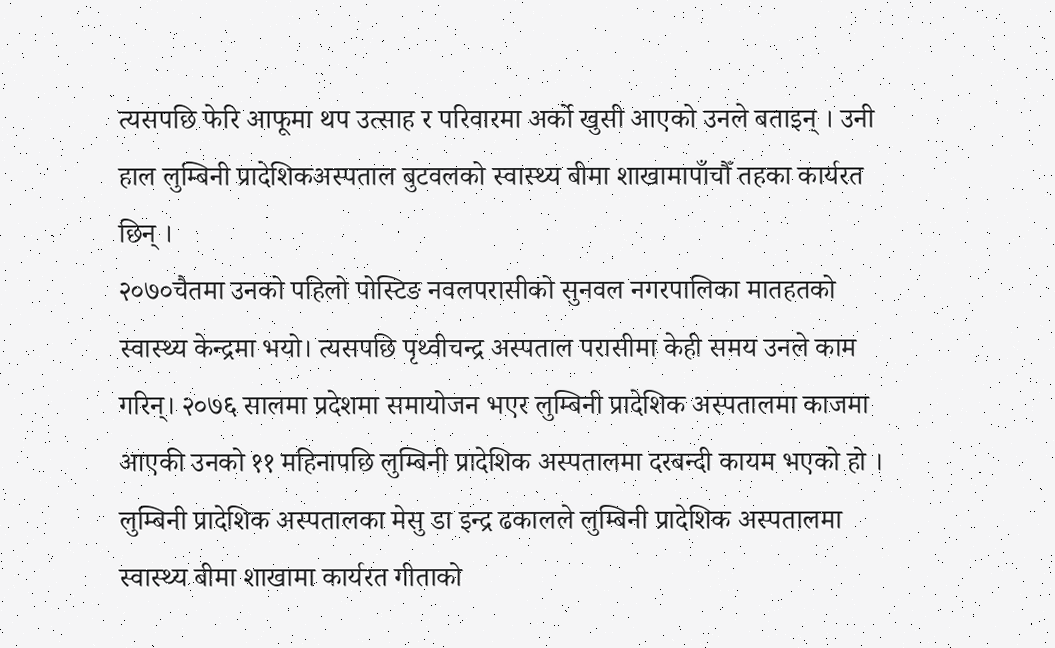त्यसपछि फेरि आफूमा थप उत्साह र परिवारमा अर्को खुसी आएको उनले बताइन् । उनी हाल लुम्बिनी प्रादेशिकअस्पताल बुटवलको स्वास्थ्य बीमा शाखामापाँचौँ तहका कार्यरत छिन् ।
२०७०चैतमा उनको पहिलो पोस्टिङ नवलपरासीको सुनवल नगरपालिका मातहतको स्वास्थ्य केन्द्रमा भयो। त्यसपछि पृथ्वीचन्द्र अस्पताल परासीमा केही समय उनले काम गरिन्। २०७६ सालमा प्रदेशमा समायोजन भएर लुम्बिनी प्रादेशिक अस्पतालमा काजमा आएकी उनको ११ महिनापछि लुम्बिनी प्रादेशिक अस्पतालमा दरबन्दी कायम भएको हो ।
लुम्बिनी प्रादेशिक अस्पतालका मेसु डा इन्द्र ढकालले लुम्बिनी प्रादेशिक अस्पतालमा स्वास्थ्य बीमा शाखामा कार्यरत गीताको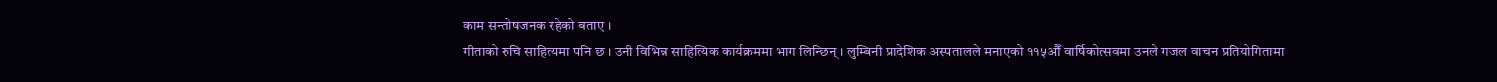काम सन्तोषजनक रहेको बताए ।
गीताको रुचि साहित्यमा पनि छ । उनी विभिन्न साहित्यिक कार्यक्रममा भाग लिन्छिन् । लुम्बिनी प्रादेशिक अस्पतालले मनाएको ११५औँ वार्षिकोत्सवमा उनले गजल वाचन प्रतियोगितामा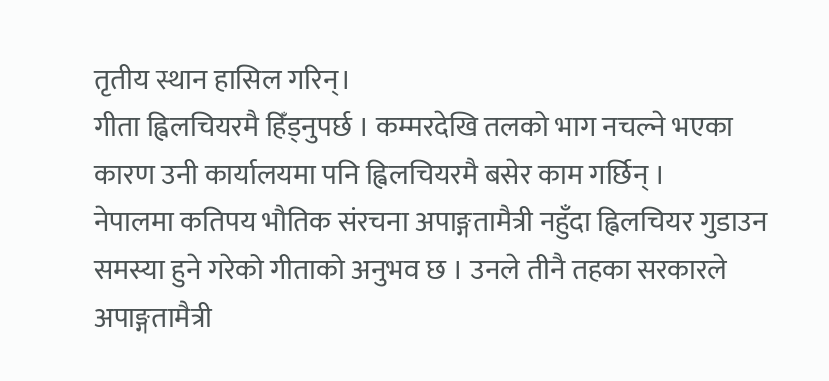तृतीय स्थान हासिल गरिन्।
गीता ह्विलचियरमै हिँड्नुपर्छ । कम्मरदेखि तलको भाग नचल्ने भएका कारण उनी कार्यालयमा पनि ह्विलचियरमै बसेर काम गर्छिन् ।
नेपालमा कतिपय भौतिक संरचना अपाङ्गतामैत्री नहुँदा ह्विलचियर गुडाउन समस्या हुने गरेको गीताको अनुभव छ । उनले तीनै तहका सरकारले अपाङ्गतामैत्री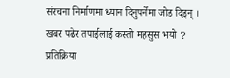संरचना निर्माणमा ध्यान दिनुपर्नेमा जोड दिइन् ।
खबर पढेर तपाईलाई कस्तो महसुस भयो ?
प्रतिक्रिया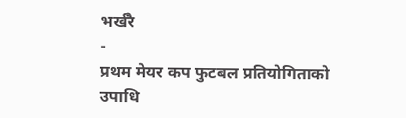भर्खरै
-
प्रथम मेयर कप फुटबल प्रतियोगिताको उपाधि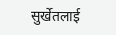सुर्खेतलाई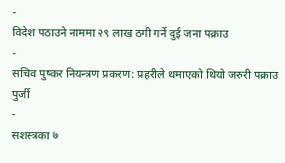-
विदेश पठाउने नाममा २९ लाख ठगी गर्ने दुई जना पक्राउ
-
सचिव पुष्कर नियन्त्रण प्रकरण: प्रहरीले थमाएको थियो जरुरी पक्राउ पुर्जी
-
सशस्त्रका ७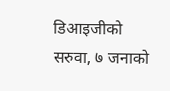डिआइजीको सरुवा, ७ जनाको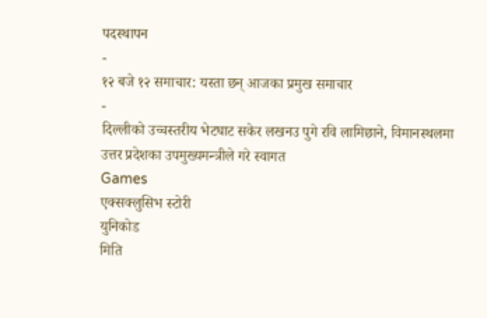पदस्थापन
-
१२ बजे १२ समाचार: यस्ता छन् आजका प्रमुख समाचार
-
दिल्लीको उच्चस्तरीय भेटघाट सकेर लखनउ पुगे रवि लामिछाने, विमानस्थलमा उत्तर प्रदेशका उपमुख्यमन्त्रीले गरे स्वागत
Games
एक्सक्लुसिभ स्टोरी
युनिकोड
मिति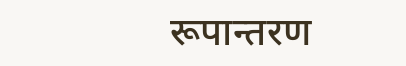रूपान्तरण